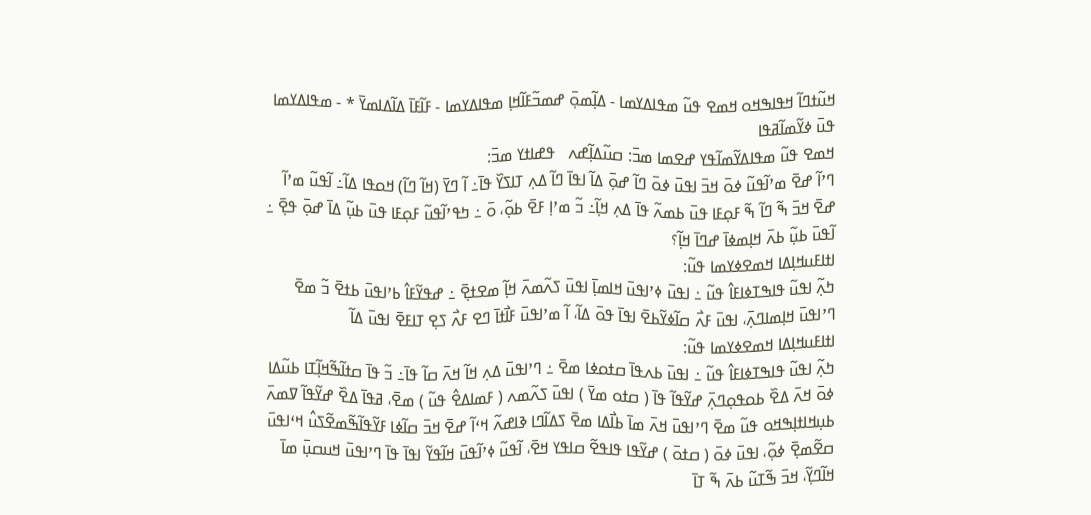ߞߎ߬ߙߣߊ߬ ߞߟߊߒߞߋ ߞߘߐ ߟߎ߬ ߘߟߊߡߌߘߊ - ߡߊ߲߬ߘߋ߲߫ ߝߘߏ߬ߓߊ߬ߞߊ߲ ߘߟߊߡߌߘߊ - ߓߊ߬ߓߊ߫ ߡߊ߬ߡߊߘߌ߫ * - ߘߟߊߡߌߘߊ ߟߎ߫ ߦߌ߬ߘߊ߬ߥߟߊ
ߞߘߐ ߟߎ߬ ߘߟߊߡߌ߬ߘߊ߬ߟߌ ߝߐߘߊ ߘߏ߫: ߛߎ߬ߡߊ߲߬ߝߍ   ߟߝߊߙߌ ߘߏ߫:
ߣߴߊ߬ ߝߐ߫ ߘߴߊ߬ߟߎ߬ ߦߋ߫ ߞߏ߫ ߊߟߎ߫ ߦߋ߫ ߣߊ߬ ߝߋ߲߫ ߡߊ߬ ߊߟߊ߫ ߣߊ߬ ߡߍ߲ ߠߊߖߌ߰ ߟߊ߫߸ ߊ߬ ߣߌ߫ (ߞߊ߬ ߣߊ߬) ߞߋߟߊ ߡߊ߬߸ ߊ߬ߟߎ߬ ߘߴߊ߬ ߝߐ߫ ߞߏ߫ ߒ߬ ߣߊ߬ ߒ߬ ߓߋ߲ߓߊ ߟߎ߫ ߕߘߍ߬ ߟߊ߫ ߡߍ߲ ߞߊ߲߬߸ ߏ߬ ߘߴߊ߲ ߓߐ߫ ߕߋ߲߬، ߋ߫ ߸ ߤߟߴߊ߬ߟߎ߬ ߓߋ߲ߓߊ ߟߎ߫ ߕߎ߲߬ ߡߊ߫ ߝߋ߲߫ ߟߐ߲߫ ߸ ߊ߬ߟߎ߫ ߕߎ߲߬ ߕߍ߫ ߞߊ߲ߘߦߊ߫ ߝߣߊ߫ ߞߊ߲߬؟
ߊߙߊߓߎߞߊ߲ߡߊ ߞߘߐߦߌߘߊ ߟߎ߬:
ߤߍ߲߬ ߊߟߎ߬ ߟߊߒߠߦߊߓߊ߮ ߟߎ߬ ߸ ߊߟߎ߫ ߦߴߊߟߎ߫ ߞߊߘߊ߲߫ ߊߟߎ߫ ߖߍ߬ߘߍ߫ ߞߊ߲߬ ߘߐߙߐ߲߫ ߸ ߝߟߌ߬ߓߊ߮ ߕߴߊߟߎ߫ ߕߙߐ߫ ߏ߬ ߘߐ߫ ߣߴߊߟߎ߫ ߞߊ߲ߘߊߣߍ߲߫، ߊߟߎ߫ ߓߍ߯ ߛߊ߬ߦߌ߬ߕߐ߫ ߊߟߊ߫ ߟߋ߫ ߡߊ߬، ߊ߬ ߘߴߊߟߎ߫ ߓߊ߯ߙߊ߫ ߣߐ ߓߍ߯ ߖߐ߲ ߠߊߓߐ߫ ߊߟߎ߫ ߡߊ߬
ߊߙߊߓߎߞߊ߲ߡߊ ߞߘߐߦߌߘߊ ߟߎ߬:
ߤߍ߲߬ ߊߟߎ߬ ߟߊߒߠߦߊߓߊ߮ ߟߎ߬ ߸ ߊߟߎ߫ ߕߍߟߊ߫ ߛߙߋߦߊ ߘߐ߫ ߸ ߣߴߊߟߎ߫ ߡߍ߲ ߞߊ߬ ߞߍ߫ ߛߊ߬ ߟߊ߫߸ ߏ߬ ߟߊ߫ ߛߙߊ߬ߒ߬ߞߊ߲߬ߠߊ ߕߎ߬ߡߊ ߦߋ߫ ߞߍ߫ ߡߐ߰ ߕߋߟߋ߲ߣߍ߲߫ ߝߌ߬ߟߊ߬ ߟߊ߫ ( ߛߙߋ ߘߌ߫ ) ߊߟߎ߫ ߖߍ߬ߘߍ ( ߓߘߊߡߐ߮ ߟߎ߬ ) ߘߐ߫، ߥߟߊ߫ ߡߐ߰ ߝߌ߬ߟߊ߬ ߜߘߍ߫ ߕߎ߲ߞߊߙߊ߲ߒߞߋ ߟߎ߬ ߘߐ߫ ߣߴߊߟߎ߫ ߞߍ߫ ߘߊ߫ ߕߊ߯ߡߊ ߘߐ߫ ߖߡߊ߬ߣߊ ߢߊߝߍ߬ ߞߵߊ߬ ߝߐ߫ ߞߏ߫ ߛߊ߬ߦߊ ߓߌ߬ߟߊ߬ߒ߬ߘߐ߬ߖߎ߮ ߞߵߊߟߎ߫ ߛߐ߬ߘߐ߲߫ ߦߋ߲߬، ߊߟߎ߫ ߦߋ߫ ( ߛߙߋ߫ ) ߝߌ߬ߟߊ ߟߊߟߐ߬ ߛߊߟߌ ߞߐ߫، ߊ߬ߟߎ߬ ߦߴߊ߬ߟߎ߫ ߞߊ߬ߟߌ߬ ߊߟߊ߫ ߟߊ߫ ߣߴߊߟߎ߫ ߞߎߛߎ߲߫ ߘߊ߫ ߞߊ߬ߣߌ߲߬، ߞߏ߫ ߒ߬ߠߎ߬ ߕߍ߫ ߒ߬ ߠߊ߫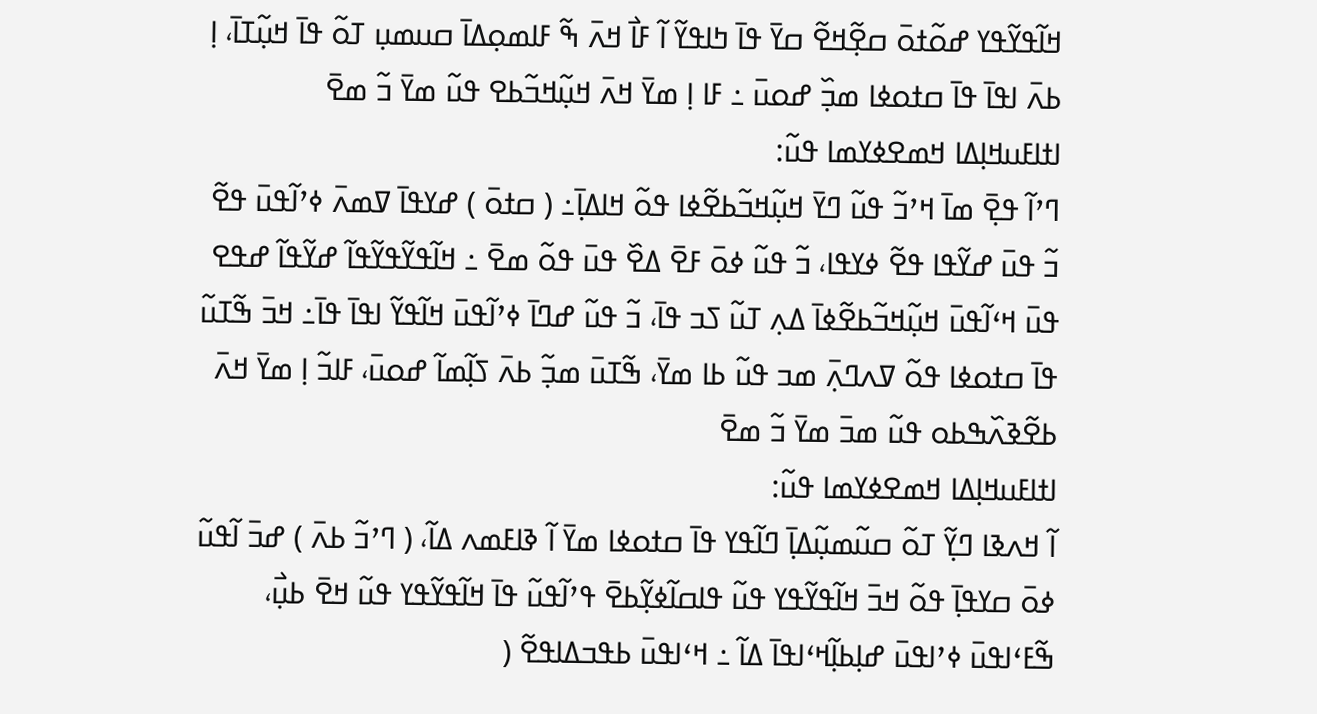ߞߊ߬ߟߌ߬ߟߌ ߝߋ߬ߙߋ߫ ߛߐ߲߬ߞߐ߬ ߛߌ߫ ߟߊ߫ ߤߊߟߌ߬ ߊ߬ ߓߊ߯ ߞߍ߫ ߒ߬ ߓߊߘߋ߲ߡߊ߫ ߛߎߘߎ߲ ߠߋ߬ ߟߊ߫ ߞߎ߲߬ߠߊ߫، ߊ߲ ߕߍ߫ ߊߟߊ߫ ߟߊ߫ ߛߙߋߦߊ ߘߏ߲߰ ߝߋߎ߫ ߸ ߓߊ ߊ߲ ߘߌ߫ ߞߍ߫ ߞߎ߲߬ߞߏ߬ߕߐ ߟߎ߬ ߘߌ߫ ߏ߬ ߘߐ߫
ߊߙߊߓߎߞߊ߲ߡߊ ߞߘߐߦߌߘߊ ߟߎ߬:
ߣߴߊ߬ ߟߐ߲߫ ߘߊ߫ ߞߴߏ߬ ߟߎ߬ ߣߌ߫ ߞߎ߲߬ߞߏ߬ߕߐ߬ߦߊ ߟߋ߬ ߞߊߡߊ߲߫߸ ( ߛߙߋ߫ ) ߝߌߟߊ߫ ߜߘߍ߫ ߦߴߊ߬ߟߎ߫ ߟߐ߬ ߏ߬ ߟߎ߫ ߝߌ߬ߟߊ ߟߐ߬ ߦߌߟߊ، ߏ߬ ߟߎ߬ ߦߋ߫ ߓߐ߫ ߡߐ߰ ߟߎ߫ ߟߋ߬ ߘߐ߫ ߸ ߞߊ߬ߟߌ߬ߟߌ߬ߟߊ߬ ߝߌ߬ߟߊ߬ ߝߟߐ ߟߎ߫ ߞߵߊ߬ߟߎ߫ ߞߎ߲߬ߞߏ߬ߕߐ߬ߦߊ߫ ߡߍ߲ ߠߎ߬ ߖߏ ߟߊ߫، ߏ߬ ߟߎ߬ ߝߣߊ߫ ߦߴߊ߬ߟߎ߫ ߞߊ߬ߟߌ߬ ߊߟߊ߫ ߟߊ߫߸ ߞߏ߫ ߒ߬ߠߎ߬ ߟߊ߫ ߛߙߋߦߊ ߟߋ߬ ߜߍߣߍ߲߫ ߘߏ ߟߎ߬ ߕߊ ߘߌ߫، ߒ߬ߠߎ߫ ߘߏ߲߬ ߕߍ߫ ߖߊ߲߬ߘߊ߬ ߝߋߎ߫، ߓߊߏ߬ ߊ߲ ߘߌ߫ ߞߍ߫ ߕߐ߬ߢߍ߰ߒߕߋ ߟߎ߬ ߘߏ߫ ߘߌ߫ ߏ߬ ߘߐ߫
ߊߙߊߓߎߞߊ߲ߡߊ ߞߘߐߦߌߘߊ ߟߎ߬:
ߊ߬ ߞߍߢߊ ߣߌ߲߬ ߠߋ߬ ߛߎ߬ߘߎ߲߬ߡߊ߲߫ ߣߊ߬ߟߌ ߟߊ߫ ߛߙߋߦߊ ߘߌ߫ ߊ߬ ߢߊߓߘߍ ߡߊ߬، ( ߣߴߏ߬ ߕߍ߫ ) ߝߏ߫ ߊ߬ߟߎ߬ ߦߋ߫ ߛߌߟߊ߲߫ ߟߋ߬ ߞߏ߫ ߞߊ߬ߟߌ߬ߟߌ ߟߎ߬ ߟߊߛߊ߬ߦߌ߲߬ߕߐ߫ ߟߴߊ߬ߟߎ߬ ߟߊ߫ ߞߊ߬ߟߌ߬ߟߌ ߟߎ߬ ߞߐ߫ ߕߎ߲߯، ߒ߬ߓߵߊߟߎ߫ ߦߴߊߟߎ߫ ߝߊ߲ߕߊ߲߬ߞߵߊߟߊ߫ ߡߊ߬ ߸ ߞߵߊߟߎ߫ ߕߟߏߡߊߟߐ߬ (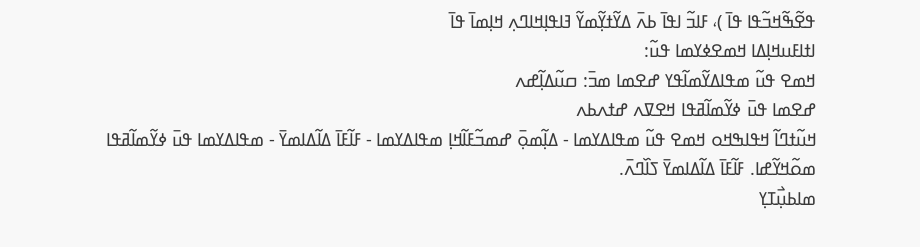ߟߐ߬ߒ߬ߞߏ߬ߟߊ ߟߊ߫ )، ߓߊߏ߬ ߊߟߊ߫ ߕߍ߫ ߡߌ߬ߙߌ߲߬ߘߌ߬ ߔߊߟߊ߲ߞߊߣߍ߲ ߞߊ߲ߘߊ߫ ߟߊ߫
ߊߙߊߓߎߞߊ߲ߡߊ ߞߘߐߦߌߘߊ ߟߎ߬:
ߞߘߐ ߟߎ߬ ߘߟߊߡߌ߬ߘߊ߬ߟߌ ߝߐߘߊ ߘߏ߫: ߛߎ߬ߡߊ߲߬ߝߍ
ߝߐߘߊ ߟߎ߫ ߦߌ߬ߘߊ߬ߥߟߊ ߞߐߜߍ ߝߙߍߕߍ
ߞߎ߬ߙߣߊ߬ ߞߟߊߒߞߋ ߞߘߐ ߟߎ߬ ߘߟߊߡߌߘߊ - ߡߊ߲߬ߘߋ߲߫ ߝߘߏ߬ߓߊ߬ߞߊ߲ ߘߟߊߡߌߘߊ - ߓߊ߬ߓߊ߫ ߡߊ߬ߡߊߘߌ߫ - ߘߟߊߡߌߘߊ ߟߎ߫ ߦߌ߬ߘߊ߬ߥߟߊ
ߘߋ߬ߞߌ߬ߝߊ. ߓߊ߬ߓߊ߫ ߡߊ߬ߡߊߘߌ߫ ߖߊ߰ߣߍ߫.
ߘߊߕߎ߲߯ߠߌ߲